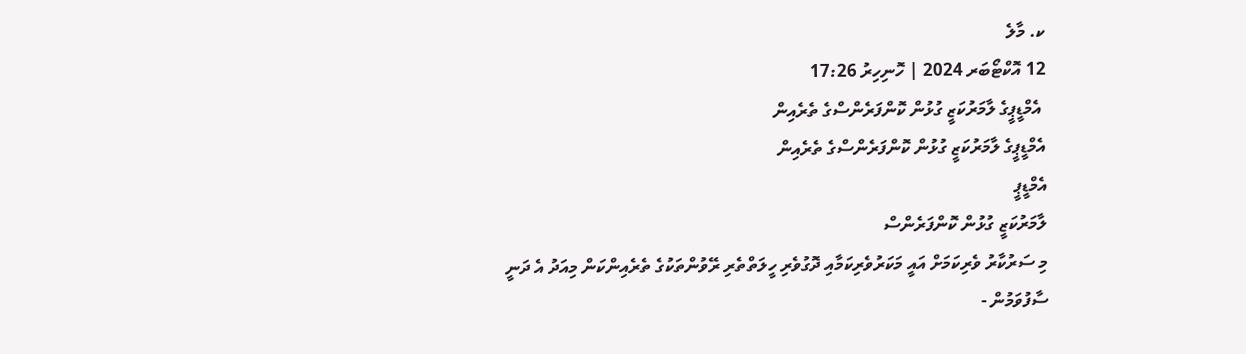ކ. މާލެ
12 އޮކްޓޯބަރ 2024 | ހޮނިހިރު 17:26
 އެމްޑީޕީގެ ލާމަރުކަޒީ ގުޅުން ކޮންފަރެންސްގެ ތެރެއިން
އެމްޑީޕީގެ ލާމަރުކަޒީ ގުޅުން ކޮންފަރެންސްގެ ތެރެއިން
އެމްޑީޕީ
ލާމަރުކަޒީ ގުޅުން ކޮންފަރެންސް
މި ސަރުކާރު ވެރިކަމަށް އައީ މަކަރުވެރިކަމާއި ދޮގުވެރި ހީލަތްތެރި ރޭވުންތަކުގެ ތެރެއިންކަން މިއަދު އެ ދަނީ ސާފުވަމުން -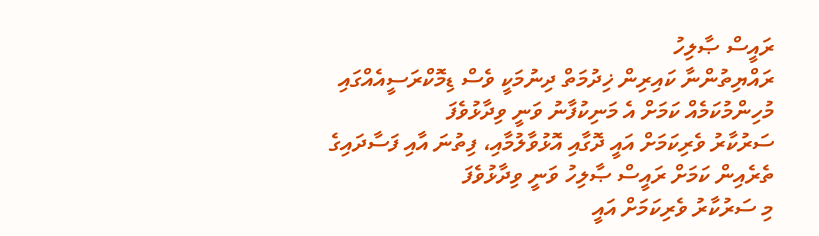ރައީސް ޞާލިހު
ރައްޔިތުންނާ ކައިރިން ޚިދުމަތް ދިނުމަކީ ވެސް ޑިމޮކްރަސީއެއްގައި މުހިންމުކަމެއް ކަމަށް އެ މަނިކުފާނު ވަނީ ވިދާޅުވެފަ
ސަރުކާރު ވެރިކަމަށް އައީ ދޮގާއި އޮޅުވާލުމާއި، ފިތުނަ އާއި ފަސާދައިގެ ތެރެއިން ކަމަށް ރައީސް ޞާލިހު ވަނީ ވިދާޅުވެފަ
މި ސަރުކާރު ވެރިކަމަށް އައީ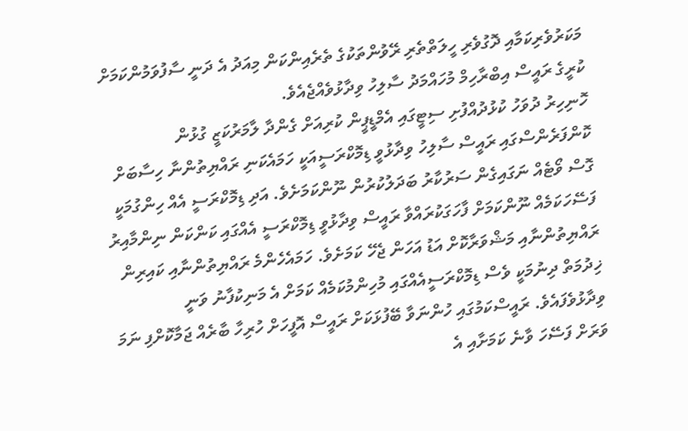މަކަރުވެރިކަމާއި ދޮގުވެރި ހީލަތްތެރި ރޭވުންތަކުގެ ތެރެއިންކަން މިއަދު އެ ދަނީ ސާފުވަމުންކަމަށް ކުރީގެ ރައީސް އިބްރާހިމް މުހައްމަދު ސާލިހު ވިދާޅުވެއްޖެއެވެ.
ހޮނިހިރު ދުވަހު ކުޅުދުއްފުށި ސިޓީގައި އެމްޑީޕީން ކުރިއަށް ގެންދާ ލާމަރުކަޒީ ގުޅުން ކޮންފަރެންސްގައި ރައީސް ސާލިހު ވިދާޅުވީ ޑިމޮކްރަސީއަކީ ހަމައެކަނި ރައްޔިތުންނާ ހިސާބަށް ގޮސް ވޯޓެއް ނަގައިގެން ސަރުކާރު ބަދަލުކުރުން ނޫންކަމަށެވެ. އަދި ޑިމޮކްރަސީ އެއް ހިންގުމަކީ ފަސޭހަކަމެއް ނޫންކަމަށް ފާހަގަކުރައްވާ ރައީސް ވިދާޅުވީ ޑިމޮކްރަސީ އެއްގައި ކަންކަން ނިންމާއިރު ރައްޔިތުންނާއި މަޝްވަރާކޮށް އަޑު އަހަން ޖެހޭ ކަމަށެވެ. ހަމައެހެންމެ ރައްޔިތުންނާއި ކައިރިން ޚިދުމަތް ދިނުމަކީ ވެސް ޑިމޮކްރަސީއެއްގައި މުހިންމުކަމެއް ކަމަށް އެ މަނިކުފާނު ވަނީ ވިދާޅުވެފައެވެ. ރައީސްކަމުގައި ހުންނަވާ ބޭފުޅަކަށް ރައީސް އޮފީހަށް ހުރިހާ ބާރެއް ޖަމާކޮށްފި ނަމަ ވަރަށް ފަސޭހަ ވާނެ ކަމަށާއި އެ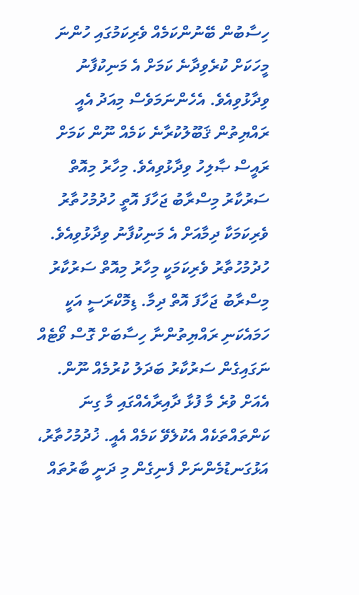ހިސާބުން ބޭނުންކަމެއް ވެރިކަމުގައި ހުންނަ މީހަކަށް ކުރެވިދާނެ ކަމަށް އެ މަނިކުފާނު ވިދާޅުވިއެވެ. އެހެންނަމަވެސް މިއަދު އެއީ ރައްޔިތުން ޤަބޫލުކުރާނެ ކަމެއް ނޫން ކަމަށް ރައީސް ޞާލިހު ވިދާޅުވިއެވެ. މިހާރު މިއޮތް ސަރުކާރު މިސްރާބު ޖަހާފަ އޮތީ ހުދުމުހުތާރު ވެރިކަމަކާ ދިމާއަށް އެ މަނިކުފާނު ވިދާޅުވިއެވެ.
ހުދުމުހުތާރު ވެރިކަމަކީ މިހާރު މިއޮތް ސަރުކާރު މިސްރާބު ޖަހާފަ އޮތް ދިމާ. ޑިމޮކްރަސީ އަކީ ހަމައެކަނި ރައްޔިތުންނާ ހިސާބަށް ގޮސް ވޯޓެއް ނަގައިގެން ސަރުކާރު ބަދަލު ކުރުމެއް ނޫން. އެއަށް ވުރެ މާ ފުޅާ ދާއިރާއެއްގައި މާ ގިނަ ކަންތައްތަކެއް އެކުލެވޭ ކަމެއް އެއީ. ޚުދުމުހުތާރު، އަޅުގަނޑުމެންނަށް ފެނިގެން މި ދަނީ ބާރުތައް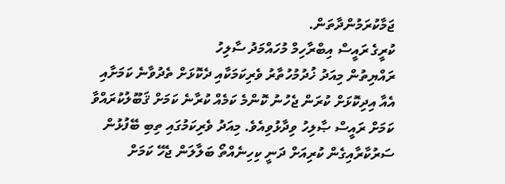ޖަމާކުރަމުންދާތަން.
ކުރީގެ ރައީސް އިބްރާހިމް މުހައްމަދު ސާލިހު
ރައްޔިތުން މިއަދު ޚުދުމުހުތާރު ވެރިކަމަކާއި ދެކޮޅަށް ތެދުވާނެ ކަމަށާއި އެއާ އިދިކޮޅަށް ކުރަން ޖެހުނު ކޮންމެ ކަމެއް ކުރާނެ ކަމަށް ޤަބޫލުކުރައްވާ ކަމަށް ރައީސް ޞާލިހު ވިދާޅުވިއެވެ. މިއަދު ވެރިކަމުގައި ތިބި ބޭފުޅުން ސަރުކާރާއިގެން ކުރިއަށް ދަނީ ކިހިނެއްތޯ ބަލާލަން ޖެހޭ ކަމަށް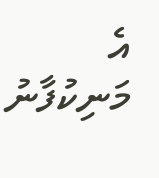އެ މަނިކުފާނު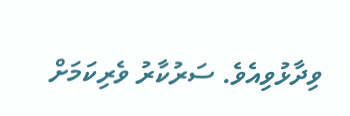ވިދާޅުވިއެވެ. ސަރުކާރު ވެރިކަމަށް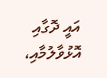އައީ ދޮގާއި އޮޅުވާލުމާއި،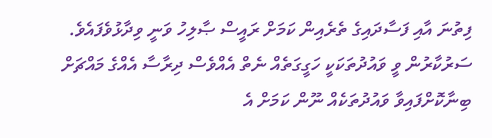ފިތުނަ އާއި ފަސާދައިގެ ތެރެއިން ކަމަށް ރައީސް ޞާލިހު ވަނީ ވިދާޅުވެފައެވެ. ސަރުކާރުން ވީ ވައުދުތަކަކީ ހަގީގަތެއް ނެތް އެއްވެސް ދިރާސާ އެއްގެ މައްޗަށް ބިނާކޮށްފައިވާ ވައުދުތަކެއް ނޫން ކަމަށް އެ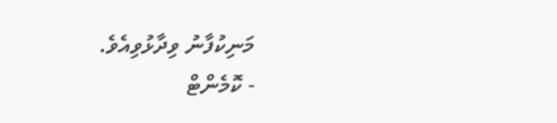މަނިކުފާނު ވިދާޅުވިއެވެ.
- ކޮމެންޓް